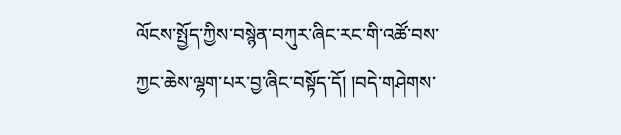ལོངས་སྤྱོད་ཀྱིས་བསྙེན་བཀུར་ཞིང་རང་གི་འཚོ་བས་ཀྱང་ཆེས་ལྷག་པར་བྱ་ཞིང་བསྟོད་དོ། །བདེ་གཤེགས་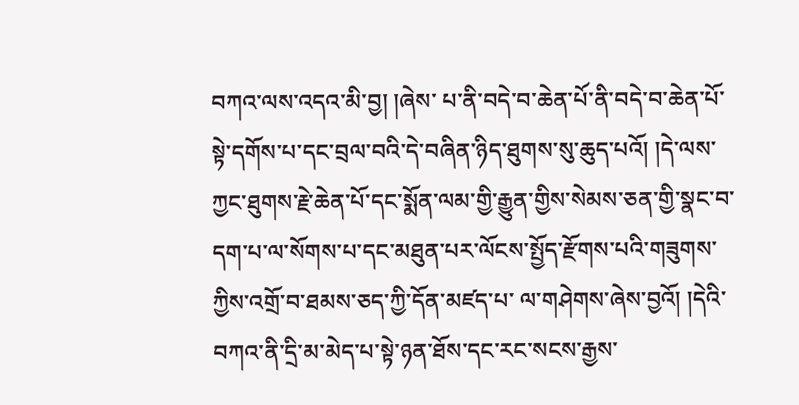བཀའ་ལས་འདའ་མི་བྱ། །ཞེས་ པ་ནི་བདེ་བ་ཆེན་པོ་ནི་བདེ་བ་ཆེན་པོ་སྟེ་དགོས་པ་དང་བྲལ་བའི་དེ་བཞིན་ཉིད་ཐུགས་སུ་ཆུད་པའོ། །དེ་ལས་ཀྱང་ཐུགས་རྗེ་ཆེན་པོ་དང་སྨོན་ལམ་གྱི་རྒྱུན་གྱིས་སེམས་ཅན་གྱི་སྣང་བ་དག་པ་ལ་སོགས་པ་དང་མཐུན་པར་ལོངས་སྤྱོད་རྫོགས་པའི་གཟུགས་ཀྱིས་འགྲོ་བ་ཐམས་ཅད་ཀྱི་དོན་མཛད་པ་ ལ་གཤེགས་ཞེས་བྱའོ། །དེའི་བཀའ་ནི་དྲི་མ་མེད་པ་སྟེ་ཉན་ཐོས་དང་རང་སངས་རྒྱས་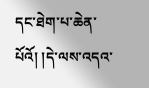དང་ཐེག་པ་ཆེན་པོའོ། །དེ་ལས་འདའ་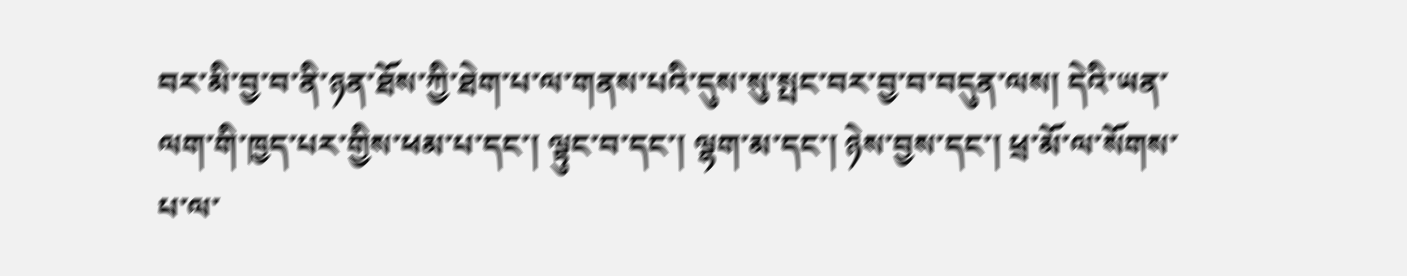བར་མི་བྱ་བ་ནི་ཉན་ཐོས་ཀྱི་ཐེག་པ་ལ་གནས་པའི་དུས་སུ་སྤང་བར་བྱ་བ་བདུན་ལས། དེའི་ཡན་ལག་གི་ཁྱད་པར་གྱིས་ཕམ་པ་དང་། ལྟུང་བ་དང་། ལྷག་མ་དང་། ཉེས་བྱས་དང་། ཕྲ་མོ་ལ་སོགས་པ་ལ་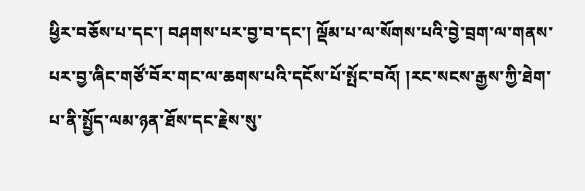ཕྱིར་བཅོས་པ་དང་། བཤགས་པར་བྱ་བ་དང་། ལྡོམ་པ་ལ་སོགས་པའི་བྱེ་བྲག་ལ་གནས་པར་བྱ་ཞིང་གཙོ་བོར་གང་ལ་ཆགས་པའི་དངོས་པོ་སྤོང་བའོ། །རང་སངས་རྒྱས་ཀྱི་ཐེག་པ་ནི་སྤྱོད་ལམ་ཉན་ཐོས་དང་རྗེས་སུ་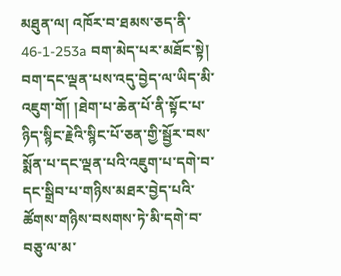མཐུན་ལ། འཁོར་བ་ཐམས་ཅད་ནི་ 46-1-253a བག་མེད་པར་མཐོང་སྟེ། བག་དང་ལྡན་པས་འདུ་བྱེད་ལ་ཡིད་མི་འཇུག་གོ། །ཐེག་པ་ཆེན་པོ་ནི་སྟོང་པ་ཉིད་སྙིང་རྗེའི་སྙིང་པོ་ཅན་གྱི་སྦྱོར་བས་སྨོན་པ་དང་ལྡན་པའི་འཇུག་པ་དགེ་བ་དང་སྒྲིབ་པ་གཉིས་མཐར་བྱེད་པའི་ཚོགས་གཉིས་བསགས་ཏེ་མི་དགེ་བ་བཅུ་ལ་མ་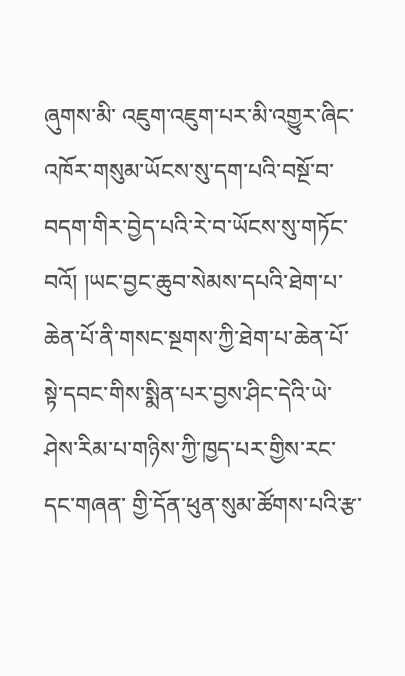ཞུགས་མི་ འཇུག་འཇུག་པར་མི་འགྱུར་ཞིང་འཁོར་གསུམ་ཡོངས་སུ་དག་པའི་བསྔོ་བ་བདག་གིར་བྱེད་པའི་རེ་བ་ཡོངས་སུ་གཏོང་བའོ། །ཡང་བྱང་ཆུབ་སེམས་དཔའི་ཐེག་པ་ཆེན་པོ་ནི་གསང་སྔགས་ཀྱི་ཐེག་པ་ཆེན་པོ་སྟེ་དབང་གིས་སྨིན་པར་བྱས་ཤིང་དེའི་ཡེ་ཤེས་རིམ་པ་གཉིས་ཀྱི་ཁྱད་པར་གྱིས་རང་དང་གཞན་ གྱི་དོན་ཕུན་སུམ་ཚོགས་པའི་རྩ་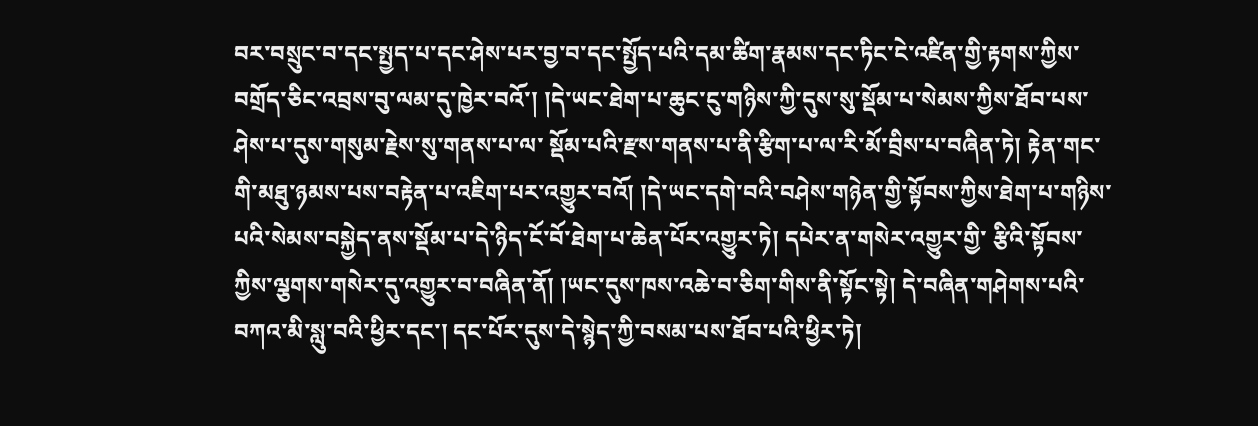བར་བསྲུང་བ་དང་སྤྱད་པ་དང་ཤེས་པར་བྱ་བ་དང་སྤྱོད་པའི་དམ་ཚིག་རྣམས་དང་ཏིང་ངེ་འཛིན་གྱི་རྟགས་ཀྱིས་བགྲོད་ཅིང་འབྲས་བུ་ལམ་དུ་ཁྱེར་བའོ་། །དེ་ཡང་ཐེག་པ་ཆུང་ངུ་གཉིས་ཀྱི་དུས་སུ་སྡོམ་པ་སེམས་ཀྱིས་ཐོབ་པས་ཤེས་པ་དུས་གསུམ་རྗེས་སུ་གནས་པ་ལ་ སྡོམ་པའི་རྫས་གནས་པ་ནི་རྩིག་པ་ལ་རི་མོ་བྲིས་པ་བཞིན་ཏེ། རྟེན་གང་གི་མཐུ་ཉམས་པས་བརྟེན་པ་འཇིག་པར་འགྱུར་བའོ། །དེ་ཡང་དགེ་བའི་བཤེས་གཉེན་གྱི་སྟོབས་ཀྱིས་ཐེག་པ་གཉིས་པའི་སེམས་བསྐྱེད་ནས་སྡོམ་པ་དེ་ཉིད་ངོ་བོ་ཐེག་པ་ཆེན་པོར་འགྱུར་ཏེ། དཔེར་ན་གསེར་འགྱུར་གྱི་ རྩིའི་སྟོབས་ཀྱིས་ལྕགས་གསེར་དུ་འགྱུར་བ་བཞིན་ནོ། །ཡང་དུས་ཁས་འཆེ་བ་ཅིག་གིས་ནི་སྟོང་སྟེ། དེ་བཞིན་གཤེགས་པའི་བཀའ་མི་སླུ་བའི་ཕྱིར་དང་། དང་པོར་དུས་དེ་སྙེད་ཀྱི་བསམ་པས་ཐོབ་པའི་ཕྱིར་ཏེ།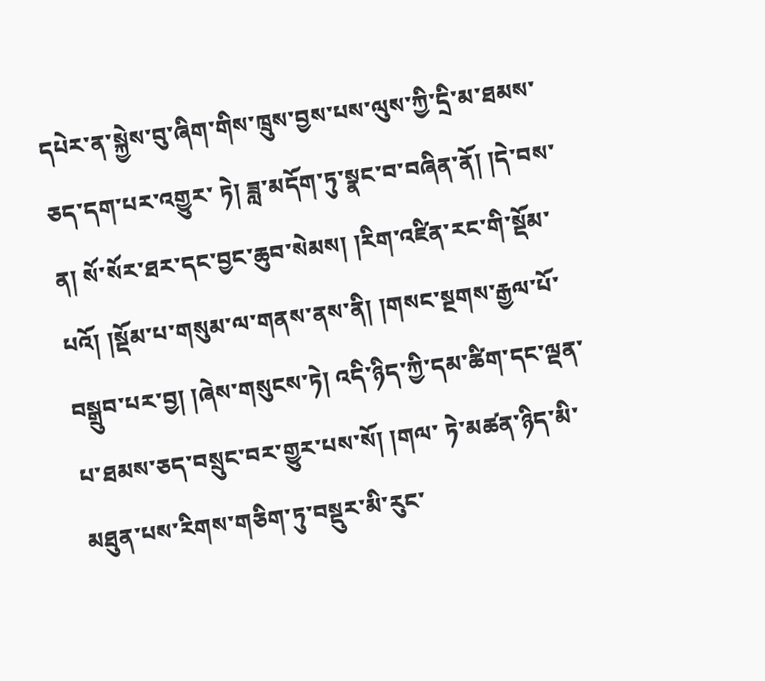དཔེར་ན་སྐྱེས་བུ་ཞིག་གིས་ཁྲུས་བྱས་པས་ལུས་ཀྱི་དྲི་མ་ཐམས་ཅད་དག་པར་འགྱུར་ ཏེ། ཟླ་མདོག་ཏུ་སྣང་བ་བཞིན་ནོ། །དེ་བས་ན། སོ་སོར་ཐར་དང་བྱང་ཆུབ་སེམས། །རིག་འཛིན་རང་གི་སྡོམ་པའོ། །སྡོམ་པ་གསུམ་ལ་གནས་ནས་ནི། །གསང་སྔགས་རྒྱལ་པོ་བསྒྲུབ་པར་བྱ། །ཞེས་གསུངས་ཏེ། འདི་ཉིད་ཀྱི་དམ་ཚིག་དང་ལྡན་པ་ཐམས་ཅད་བསྲུང་བར་གྱུར་པས་སོ། །གལ་ ཏེ་མཚན་ཉིད་མི་མཐུན་པས་རིགས་གཅིག་ཏུ་བསྡུར་མི་རུང་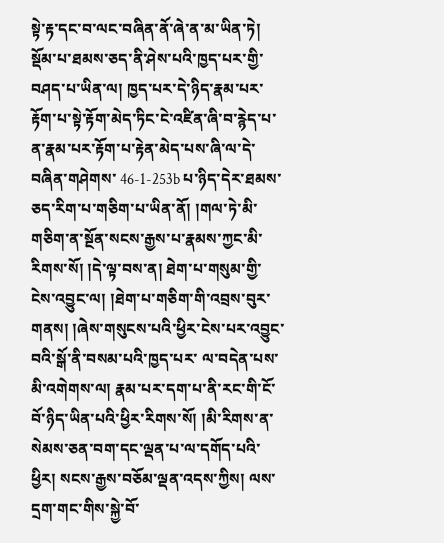སྟེ་རྟ་དང་བ་ལང་བཞིན་ནོ་ཞེ་ན་མ་ཡིན་ཏེ། སྡོམ་པ་ཐམས་ཅད་ནི་ཤེས་པའི་ཁྱད་པར་གྱི་བཤད་པ་ཡིན་ལ། ཁྱད་པར་དེ་ཉིད་རྣམ་པར་རྟོག་པ་སྟེ་རྟོག་མེད་ཏིང་ངེ་འཛིན་ཞི་བ་རྙེད་པ་ན་རྣམ་པར་རྟོག་པ་རྟེན་མེད་པས་ཞི་ལ་དེ་བཞིན་གཤེགས་ 46-1-253b པ་ཉིད་དེར་ཐམས་ཅད་རིག་པ་གཅིག་པ་ཡིན་ནོ། །གལ་ཏེ་མི་གཅིག་ན་སྔོན་སངས་རྒྱས་པ་རྣམས་ཀྱང་མི་རིགས་སོ། །དེ་ལྟ་བས་ན། ཐེག་པ་གསུམ་གྱི་ངེས་འབྱུང་ལ། །ཐེག་པ་གཅིག་གི་འབྲས་བུར་གནས། །ཞེས་གསུངས་པའི་ཕྱིར་ངེས་པར་འབྱུང་བའི་སྒོ་ནི་བསམ་པའི་ཁྱད་པར་ ལ་བདེན་པས་མི་འགེགས་ལ། རྣམ་པར་དག་པ་ནི་རང་གི་ངོ་བོ་ཉིད་ཡིན་པའི་ཕྱིར་རིགས་སོ། །མི་རིགས་ན་སེམས་ཅན་བག་དང་ལྡན་པ་ལ་དགོད་པའི་ཕྱིར། སངས་རྒྱས་བཅོམ་ལྡན་འདས་ཀྱིས། ལས་དྲག་གང་གིས་སྐྱེ་བོ་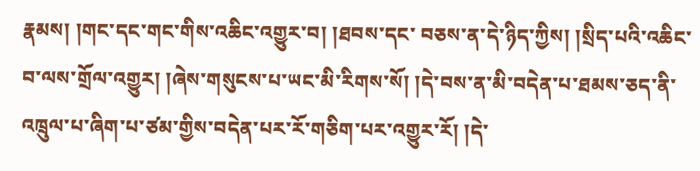རྣམས། །གང་དང་གང་གིས་འཆིང་འགྱུར་བ། །ཐབས་དང་ བཅས་ན་དེ་ཉིད་ཀྱིས། །སྲིད་པའི་འཆིང་བ་ལས་གྲོལ་འགྱུར། །ཞེས་གསུངས་པ་ཡང་མི་རིགས་སོ། །དེ་བས་ན་མི་བདེན་པ་ཐམས་ཅད་ནི་འཁྲུལ་པ་ཞིག་པ་ཙམ་གྱིས་བདེན་པར་རོ་གཅིག་པར་འགྱུར་རོ། །དེ་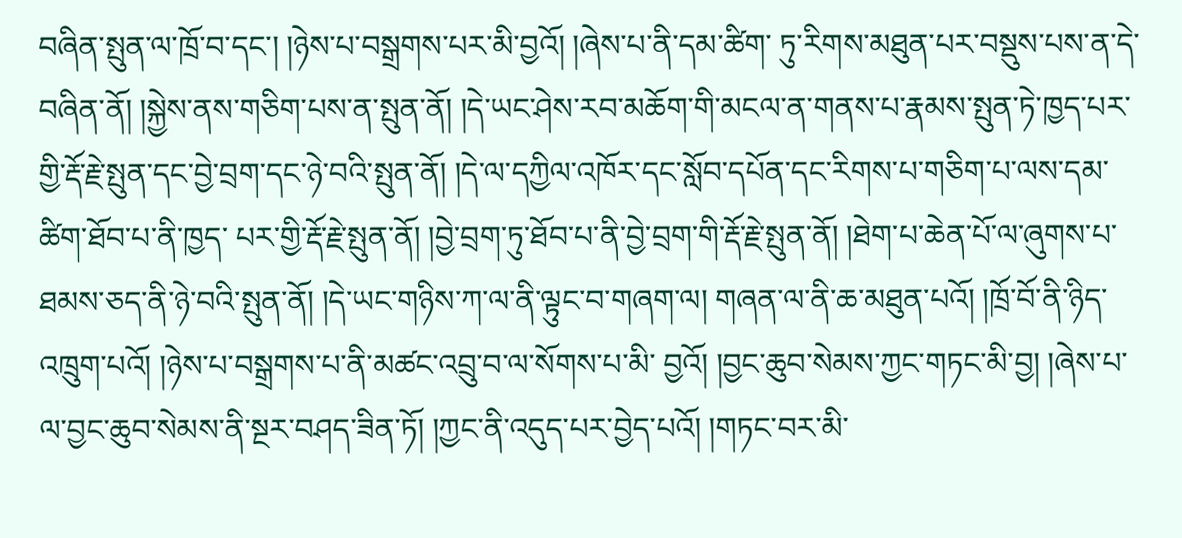བཞིན་སྤུན་ལ་ཁྲོ་བ་དང་། །ཉེས་པ་བསྒྲགས་པར་མི་བྱའོ། །ཞེས་པ་ནི་དམ་ཚིག་ ཏུ་རིགས་མཐུན་པར་བསྡུས་པས་ན་དེ་བཞིན་ནོ། །སྐྱེས་ནས་གཅིག་པས་ན་སྤུན་ནོ། །དེ་ཡང་ཤེས་རབ་མཆོག་གི་མངལ་ན་གནས་པ་རྣམས་སྤུན་ཏེ་ཁྱད་པར་གྱི་རྡོ་རྗེ་སྤུན་དང་བྱེ་བྲག་དང་ཉེ་བའི་སྤུན་ནོ། །དེ་ལ་དཀྱིལ་འཁོར་དང་སློབ་དཔོན་དང་རིགས་པ་གཅིག་པ་ལས་དམ་ཚིག་ཐོབ་པ་ནི་ཁྱད་ པར་གྱི་རྡོ་རྗེ་སྤུན་ནོ། །བྱེ་བྲག་ཏུ་ཐོབ་པ་ནི་བྱེ་བྲག་གི་རྡོ་རྗེ་སྤུན་ནོ། །ཐེག་པ་ཆེན་པོ་ལ་ཞུགས་པ་ཐམས་ཅད་ནི་ཉེ་བའི་སྤུན་ནོ། །དེ་ཡང་གཉིས་ཀ་ལ་ནི་ལྟུང་བ་གཞག་ལ། གཞན་ལ་ནི་ཆ་མཐུན་པའོ། །ཁྲོ་བོ་ནི་ཉིད་འཁྲུག་པའོ། །ཉེས་པ་བསྒྲགས་པ་ནི་མཚང་འབྲུ་བ་ལ་སོགས་པ་མི་ བྱའོ། །བྱང་ཆུབ་སེམས་ཀྱང་གཏང་མི་བྱ། །ཞེས་པ་ལ་བྱང་ཆུབ་སེམས་ནི་སྔར་བཤད་ཟིན་ཏོ། །ཀྱང་ནི་འདུད་པར་བྱེད་པའོ། །གཏང་བར་མི་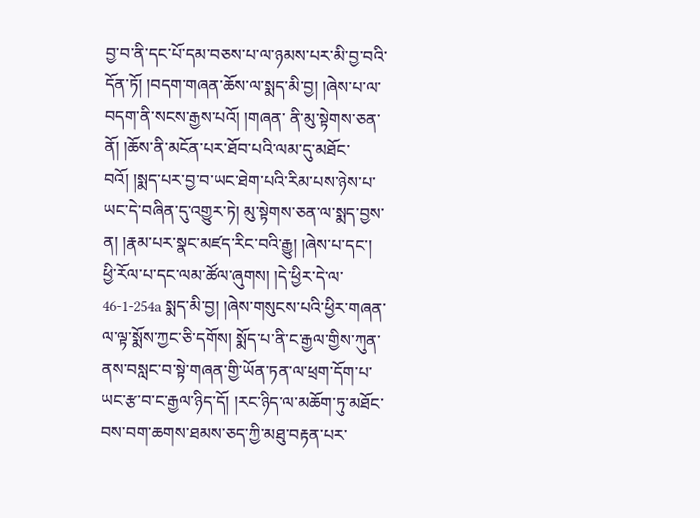བྱ་བ་ནི་དང་པོ་དམ་བཅས་པ་ལ་ཉམས་པར་མི་བྱ་བའི་དོན་ཏོ། །བདག་གཞན་ཆོས་ལ་སྨད་མི་བྱ། །ཞེས་པ་ལ་བདག་ནི་སངས་རྒྱས་པའོ། །གཞན་ ནི་མུ་སྟེགས་ཅན་ནོ། །ཆོས་ནི་མངོན་པར་ཐོབ་པའི་ལམ་དུ་མཐོང་བའོ། །སྨད་པར་བྱ་བ་ཡང་ཐེག་པའི་རིམ་པས་ཉེས་པ་ཡང་དེ་བཞིན་དུ་འགྱུར་ཏེ། མུ་སྟེགས་ཅན་ལ་སྨད་བྱས་ན། །རྣམ་པར་སྣང་མཛད་རིང་བའི་རྒྱུ། །ཞེས་པ་དང་། ཕྱི་རོལ་པ་དང་ལམ་ཚོལ་ཞུགས། །དེ་ཕྱིར་དེ་ལ་ 46-1-254a སྨད་མི་བྱ། །ཞེས་གསུངས་པའི་ཕྱིར་གཞན་ལ་ལྟ་སྨོས་ཀྱང་ཅི་དགོས། སྨོད་པ་ནི་ང་རྒྱལ་གྱིས་ཀུན་ནས་བསླང་བ་སྟེ་གཞན་གྱི་ཡོན་ཏན་ལ་ཕྲག་དོག་པ་ཡང་རྩ་བ་ང་རྒྱལ་ཉིད་དོ། །རང་ཉིད་ལ་མཆོག་ཏུ་མཐོང་བས་བག་ཆགས་ཐམས་ཅད་ཀྱི་མཐུ་བརྟན་པར་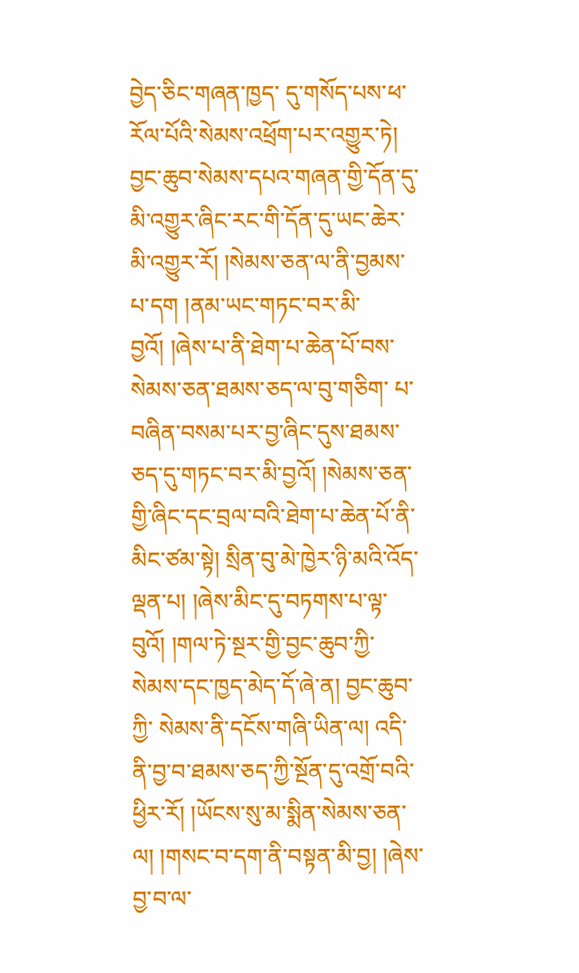བྱེད་ཅིང་གཞན་ཁྱད་ དུ་གསོད་པས་ཕ་རོལ་པོའི་སེམས་འཕྲོག་པར་འགྱུར་ཏེ། བྱང་ཆུབ་སེམས་དཔའ་གཞན་གྱི་དོན་དུ་མི་འགྱུར་ཞིང་རང་གི་དོན་དུ་ཡང་ཆེར་མི་འགྱུར་རོ། །སེམས་ཅན་ལ་ནི་བྱམས་པ་དག །ནམ་ཡང་གཏང་བར་མི་བྱའོ། །ཞེས་པ་ནི་ཐེག་པ་ཆེན་པོ་བས་སེམས་ཅན་ཐམས་ཅད་ལ་བུ་གཅིག་ པ་བཞིན་བསམ་པར་བྱ་ཞིང་དུས་ཐམས་ཅད་དུ་གཏང་བར་མི་བྱའོ། །སེམས་ཅན་གྱི་ཞིང་དང་བྲལ་བའི་ཐེག་པ་ཆེན་པོ་ནི་མིང་ཙམ་སྟེ། སྲིན་བུ་མེ་ཁྱེར་ཉི་མའི་འོད་ལྡན་པ། །ཞེས་མིང་དུ་བཏགས་པ་ལྟ་བུའོ། །གལ་ཏེ་སྔར་གྱི་བྱང་ཆུབ་ཀྱི་སེམས་དང་ཁྱད་མེད་དོ་ཞེ་ན། བྱང་ཆུབ་ཀྱི་ སེམས་ནི་དངོས་གཞི་ཡིན་ལ། འདི་ནི་བྱ་བ་ཐམས་ཅད་ཀྱི་སྔོན་དུ་འགྲོ་བའི་ཕྱིར་རོ། །ཡོངས་སུ་མ་སྨིན་སེམས་ཅན་ལ། །གསང་བ་དག་ནི་བསྟན་མི་བྱ། །ཞེས་བྱ་བ་ལ་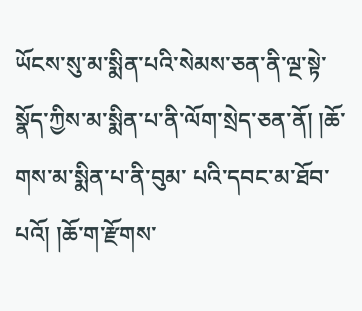ཡོངས་སུ་མ་སྨིན་པའི་སེམས་ཅན་ནི་ལྔ་སྟེ་སྣོད་ཀྱིས་མ་སྨིན་པ་ནི་ལོག་སྲེད་ཅན་ནོ། །ཆོ་གས་མ་སྨིན་པ་ནི་བུམ་ པའི་དབང་མ་ཐོབ་པའོ། །ཆོ་ག་རྫོགས་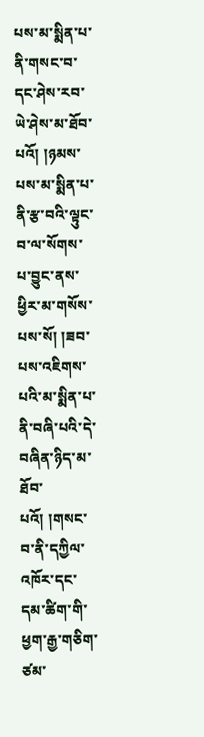པས་མ་སྨིན་པ་ནི་གསང་བ་དང་ཤེས་རབ་ཡེ་ཤེས་མ་ཐོབ་པའོ། །ཉམས་པས་མ་སྨིན་པ་ནི་རྩ་བའི་ལྟུང་བ་ལ་སོགས་པ་བྱུང་ནས་ཕྱིར་མ་གསོས་པས་སོ། །ཟབ་པས་འཇིགས་པའི་མ་སྨིན་པ་ནི་བཞི་པའི་དེ་བཞིན་ཉིད་མ་ཐོབ་པའོ། །གསང་བ་ནི་དཀྱིལ་ འཁོར་དང་དམ་ཚིག་གི་ཕྱག་རྒྱ་གཅིག་ཙམ་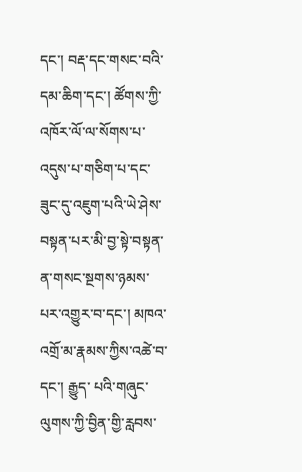དང་། བརྡ་དང་གསང་བའི་དམ་ཆིག་དང་། ཚོགས་ཀྱི་འཁོར་ལོ་ལ་སོགས་པ་འདུས་པ་གཅིག་པ་དང་ཟུང་དུ་འཇུག་པའི་ཡེ་ཤེས་བསྟན་པར་མི་བྱ་སྟེ་བསྟན་ན་གསང་སྔགས་ཉམས་པར་འགྱུར་བ་དང་། མཁའ་འགྲོ་མ་རྣམས་ཀྱིས་འཚེ་བ་དང་། རྒྱུད་ པའི་གཞུང་ལུགས་ཀྱི་བྱིན་གྱི་རླབས་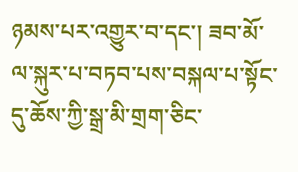ཉམས་པར་འགྱུར་བ་དང་། ཟབ་མོ་ལ་སྐུར་པ་བཏབ་པས་བསྐལ་པ་སྟོང་དུ་ཆོས་ཀྱི་སྒྲ་མི་གྲག་ཅིང་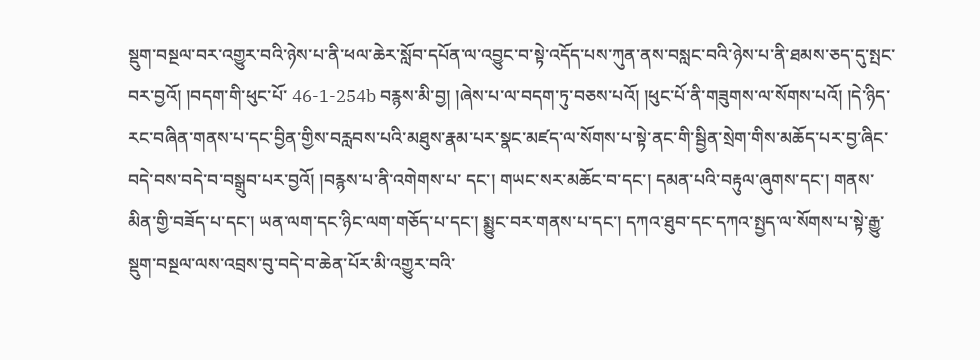སྡུག་བསྔལ་བར་འགྱུར་བའི་ཉེས་པ་ནི་ཕལ་ཆེར་སློབ་དཔོན་ལ་འབྱུང་བ་སྟེ་འདོད་པས་ཀུན་ནས་བསླང་བའི་ཉེས་པ་ནི་ཐམས་ཅད་དུ་སྤང་བར་བྱའོ། །བདག་གི་ཕུང་པོ་ 46-1-254b བརྙས་མི་བྱ། །ཞེས་པ་ལ་བདག་ཏུ་བཅས་པའོ། །ཕུང་པོ་ནི་གཟུགས་ལ་སོགས་པའོ། །དེ་ཉིད་རང་བཞིན་གནས་པ་དང་བྱིན་གྱིས་བརླབས་པའི་མཐུས་རྣམ་པར་སྣང་མཛད་ལ་སོགས་པ་སྟེ་ནང་གི་སྦྱིན་སྲེག་གིས་མཆོད་པར་བྱ་ཞིང་བདེ་བས་བདེ་བ་བསྒྲུབ་པར་བྱའོ། །བརྙས་པ་ནི་འགེགས་པ་ དང་། གཡང་སར་མཆོང་བ་དང་། དམན་པའི་བརྟུལ་ཞུགས་དང་། གནས་མིན་གྱི་བཟོད་པ་དང་། ཡན་ལག་དང་ཉིང་ལག་གཅོད་པ་དང་། སྨྱུང་བར་གནས་པ་དང་། དཀའ་ཐུབ་དང་དཀའ་སྤྱད་ལ་སོགས་པ་སྟེ་རྒྱུ་སྡུག་བསྔལ་ལས་འབྲས་བུ་བདེ་བ་ཆེན་པོར་མི་འགྱུར་བའི་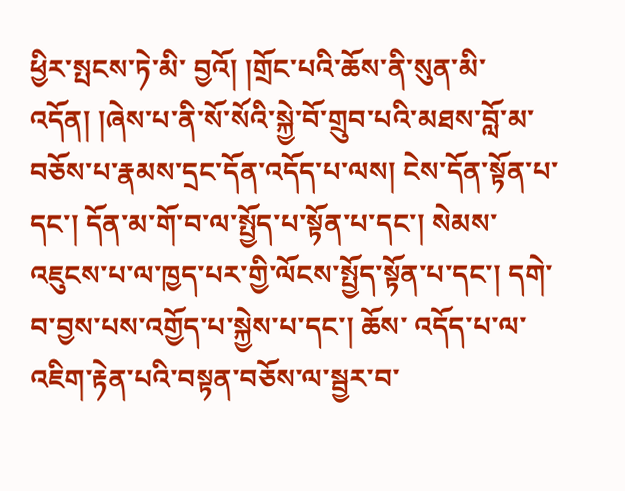ཕྱིར་སྤངས་ཏེ་མི་ བྱའོ། །གྲོང་པའི་ཆོས་ནི་སུན་མི་འདོན། །ཞེས་པ་ནི་སོ་སོའི་སྐྱེ་བོ་གྲུབ་པའི་མཐས་བློ་མ་བཅོས་པ་རྣམས་དྲང་དོན་འདོད་པ་ལས། ངེས་དོན་སྟོན་པ་དང་། དོན་མ་གོ་བ་ལ་སྤྱོད་པ་སྟོན་པ་དང་། སེམས་འཇུངས་པ་ལ་ཁྱད་པར་གྱི་ལོངས་སྤྱོད་སྟོན་པ་དང་། དགེ་བ་བྱས་པས་འགྱོད་པ་སྐྱེས་པ་དང་། ཆོས་ འདོད་པ་ལ་འཇིག་རྟེན་པའི་བསྟན་བཅོས་ལ་སྦྱར་བ་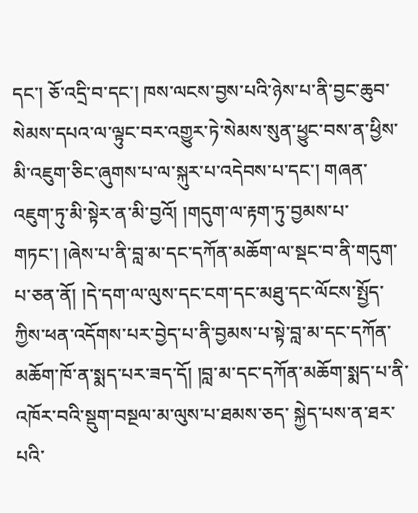དང་། ཅོ་འདྲི་བ་དང་། ཁས་ལངས་བྱས་པའི་ཉེས་པ་ནི་བྱང་ཆུབ་སེམས་དཔའ་ལ་ལྟུང་བར་འགྱུར་ཏེ་སེམས་སུན་ཕྱུང་བས་ན་ཕྱིས་མི་འཇུག་ཅིང་ཞུགས་པ་ལ་སྐུར་པ་འདེབས་པ་དང་། གཞན་འཇུག་ཏུ་མི་སྟེར་ན་མི་བྱའོ། །གདུག་ལ་རྟག་ཏུ་བྱམས་པ་ གཏང་། །ཞེས་པ་ནི་བླ་མ་དང་དཀོན་མཆོག་ལ་སྡང་བ་ནི་གདུག་པ་ཅན་ནོ། །དེ་དག་ལ་ལུས་དང་ངག་དང་མཐུ་དང་ལོངས་སྤྱོད་ཀྱིས་ཕན་འདོགས་པར་བྱེད་པ་ནི་བྱམས་པ་སྟེ་བླ་མ་དང་དཀོན་མཆོག་ཁོ་ན་སྨད་པར་ཟད་དོ། །བླ་མ་དང་དཀོན་མཆོག་སྨད་པ་ནི་འཁོར་བའི་སྡུག་བསྔལ་མ་ལུས་པ་ཐམས་ཅད་ སྐྱེད་པས་ན་ཐར་པའི་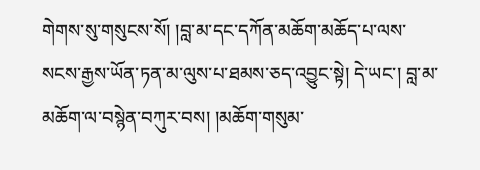གེགས་སུ་གསུངས་སོ། །བླ་མ་དང་དཀོན་མཆོག་མཆོད་པ་ལས་སངས་རྒྱས་ཡོན་ཏན་མ་ལུས་པ་ཐམས་ཅད་འབྱུང་སྟེ། དེ་ཡང་། བླ་མ་མཆོག་ལ་བསྙེན་བཀུར་བས། །མཆོག་གསུམ་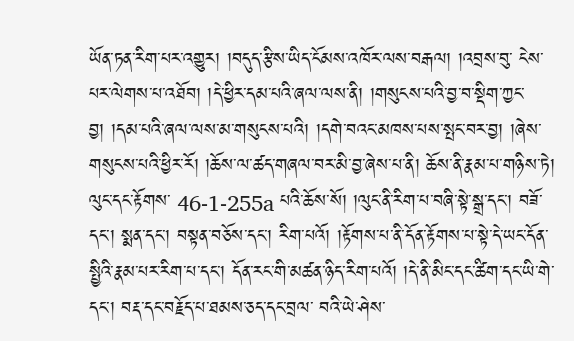ཡོན་ཏན་རིག་པར་འགྱུར། །བདུད་རྩིས་ཡིད་ངོམས་འཁོར་ལས་བརྒལ། །འབྲས་བུ་ ངེས་པར་ལེགས་པ་འཐོབ། །དེ་ཕྱིར་དམ་པའི་ཞལ་ལས་ནི། །གསུངས་པའི་བྱ་བ་སྡིག་ཀྱང་བྱ། །དམ་པའི་ཞལ་ལས་མ་གསུངས་པའི། །དགེ་བའང་མཁས་པས་སྤང་བར་བྱ། །ཞེས་གསུངས་པའི་ཕྱིར་རོ། །ཆོས་ལ་ཚད་གཞལ་བར་མི་བྱ་ཞེས་པ་ནི། ཆོས་ནི་རྣམ་པ་གཉིས་ཏེ། ལུང་དང་རྟོགས་ 46-1-255a པའི་ཆོས་སོ། །ལུང་ནི་རིག་པ་བཞི་སྟེ་སྒྲ་དང་། བཟོ་དང་། སྨན་དང་། བསྟན་བཅོས་དང་། རིག་པའོ། །རྟོགས་པ་ནི་དོན་རྟོགས་པ་སྟེ་དེ་ཡང་དོན་སྤྱིའི་རྣམ་པར་རིག་པ་དང་། དོན་རང་གི་མཚན་ཉིད་རིག་པའོ། །དེ་ནི་མིང་དང་ཚིག་དང་ཡི་གེ་དང་། བརྡ་དང་བརྗོད་པ་ཐམས་ཅད་དང་བྲལ་ བའི་ཡེ་ཤེས་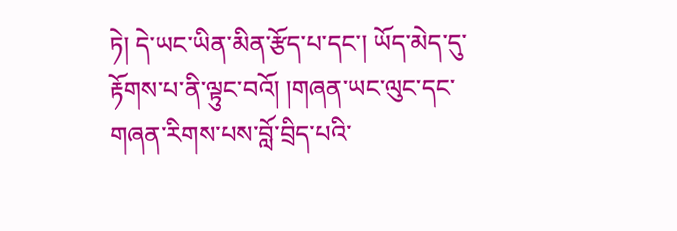ཏེ། དེ་ཡང་ཡིན་མིན་རྩོད་པ་དང་། ཡོད་མེད་དུ་རྟོགས་པ་ནི་ལྟུང་བའོ། །གཞན་ཡང་ལུང་དང་གཞན་རིགས་པས་བློ་བྲིད་པའི་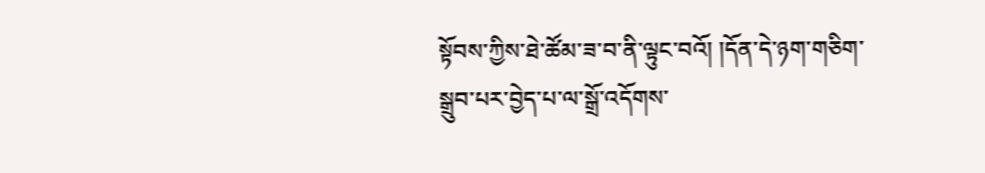སྟོབས་ཀྱིས་ཐེ་ཚོམ་ཟ་བ་ནི་ལྟུང་བའོ། །དོན་དེ་ཉག་གཅིག་སྒྲུབ་པར་བྱེད་པ་ལ་སྒྲོ་འདོགས་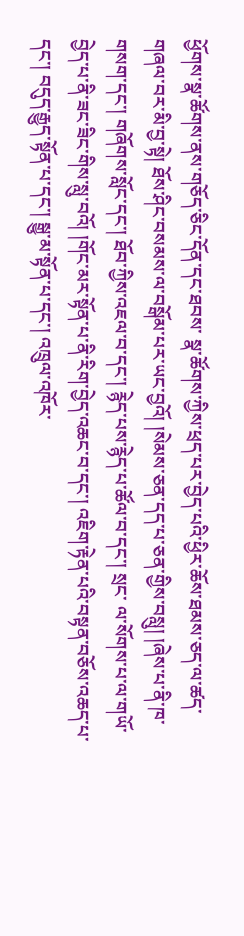ཕྱོགས་སྣ་ཚོགས་ནས་གཅོད་ཅིང་དོན་དང་ཐབས་ སྣ་ཚོགས་ཀྱིས་ཕྲད་པར་བྱེད་པའི་ཕྱིར་ཆོས་ཐམས་ཅད་ལ་ཚད་གཞལ་བར་མི་བྱ་སྟེ། ཐོས་ཤིང་བསམས་ལ་བསྒོམ་པར་ཡང་བྱའོ། །སེམས་ཅན་དད་པ་ཅན་གྱིས་བསླུ། །ཞེས་པ་ནི་ཁ་གསག་དང་། གཞོགས་སློང་དང་། ཐོབ་ཀྱིས་འཇལ་བ་དང་། རྙེད་པས་རྙེད་པ་ཚོལ་བ་དང་། སྲང་ ལ་སོགས་པ་ལ་གཡོ་བྱེད་པ་ནི་ཟང་ཟིང་གིས་སླུ་བའོ། །གོང་མར་སྟོན་པ་ནི་རིག་བྱེད་འཆང་བ་དང་། འཇིག་རྟེན་པའི་བསྟན་བཅོས་འཆད་པ་དང་། བདུད་རྒྱུད་སྟོན་པ་དང་། སྒྱུ་མ་སྟོན་པ་དང་། འཁྲུལ་འཁོར་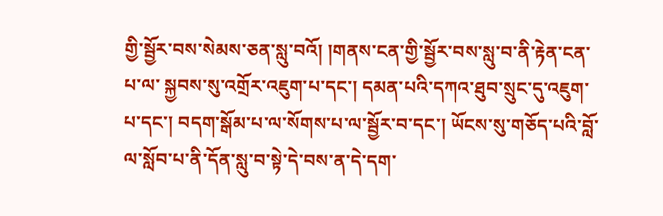གྱི་སྦྱོར་བས་སེམས་ཅན་སླུ་བའོ། །གནས་ངན་གྱི་སྦྱོར་བས་སླུ་བ་ནི་རྟེན་ངན་པ་ལ་ སྐྱབས་སུ་འགྲོར་འཇུག་པ་དང་། དམན་པའི་དཀའ་ཐུབ་སྲུང་དུ་འཇུག་པ་དང་། བདག་སྒོམ་པ་ལ་སོགས་པ་ལ་སྦྱོར་བ་དང་། ཡོངས་སུ་གཅོད་པའི་བློ་ལ་སློབ་པ་ནི་དོན་སླུ་བ་སྟེ་དེ་བས་ན་དེ་དག་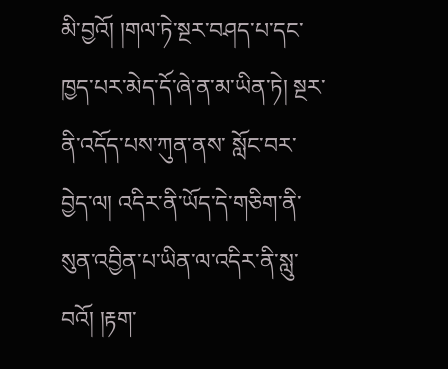མི་བྱའོ། །གལ་ཏེ་སྔར་བཤད་པ་དང་ཁྱད་པར་མེད་དོ་ཞེ་ན་མ་ཡིན་ཏེ། སྔར་ནི་འདོད་པས་ཀུན་ནས་ སློང་བར་བྱེད་ལ། འདིར་ནི་ཡོད་དེ་གཅིག་ནི་སུན་འབྱིན་པ་ཡིན་ལ་འདིར་ནི་སླུ་བའོ། །རྟག་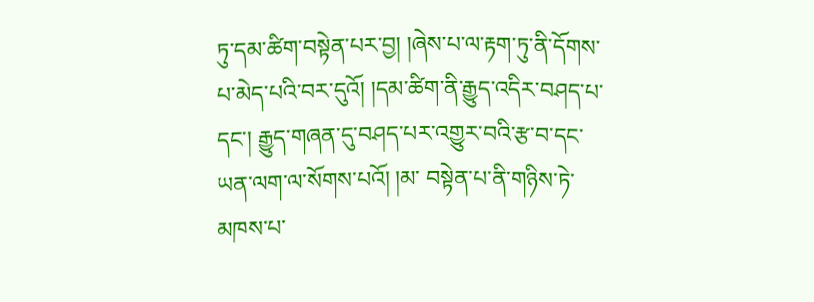ཏུ་དམ་ཚིག་བསྟེན་པར་བྱ། །ཞེས་པ་ལ་རྟག་ཏུ་ནི་དོགས་པ་མེད་པའི་བར་དུའོ། །དམ་ཚིག་ནི་རྒྱུད་འདིར་བཤད་པ་དང་། རྒྱུད་གཞན་དུ་བཤད་པར་འགྱུར་བའི་རྩ་བ་དང་ཡན་ལག་ལ་སོགས་པའོ། །མ་ བསྟེན་པ་ནི་གཉིས་ཏེ་མཁས་པ་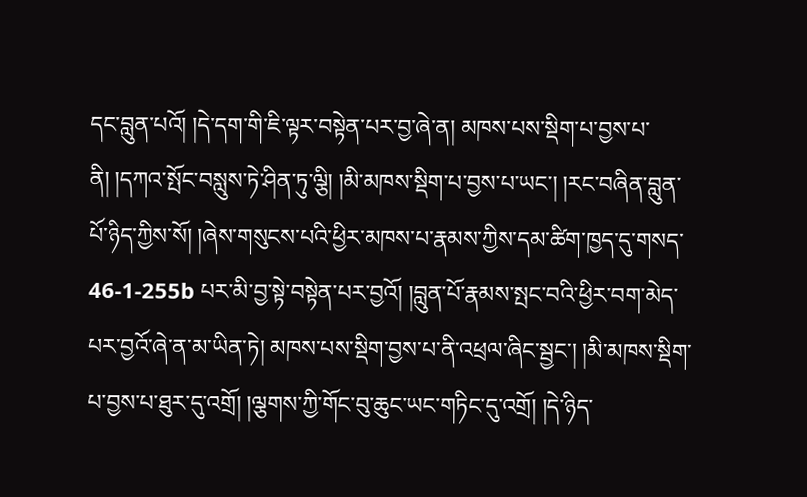དང་བླུན་པའོ། །དེ་དག་གི་ཇི་ལྟར་བསྟེན་པར་བྱ་ཞེ་ན། མཁས་པས་སྡིག་པ་བྱས་པ་ནི། །དཀའ་སྤོང་བསླུས་ཏེ་ཤིན་ཏུ་ལྕི། །མི་མཁས་སྡིག་པ་བྱས་པ་ཡང་། །རང་བཞིན་བླུན་པོ་ཉིད་ཀྱིས་སོ། །ཞེས་གསུངས་པའི་ཕྱིར་མཁས་པ་རྣམས་ཀྱིས་དམ་ཚིག་ཁྱད་དུ་གསད་ 46-1-255b པར་མི་བྱ་སྟེ་བསྟེན་པར་བྱའོ། །བླུན་པོ་རྣམས་སྤང་བའི་ཕྱིར་བག་མེད་པར་བྱའོ་ཞེ་ན་མ་ཡིན་ཏེ། མཁས་པས་སྡིག་བྱས་པ་ནི་འཕྲལ་ཞིང་སྦྱང་། །མི་མཁས་སྡིག་པ་བྱས་པ་ཐུར་དུ་འགྲོ། །ལྕགས་ཀྱི་གོང་བུ་ཆུང་ཡང་གཏིང་དུ་འགྲོ། །དེ་ཉིད་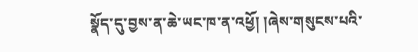སྣོད་དུ་བྱས་ན་ཆེ་ཡང་ཁ་ན་འཕྱོ། །ཞེས་གསུངས་པའི་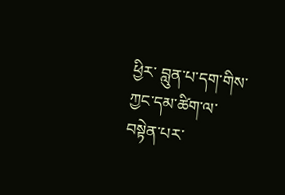ཕྱིར་ བླུན་པ་དག་གིས་ཀྱང་དམ་ཚིག་ལ་བསྟེན་པར་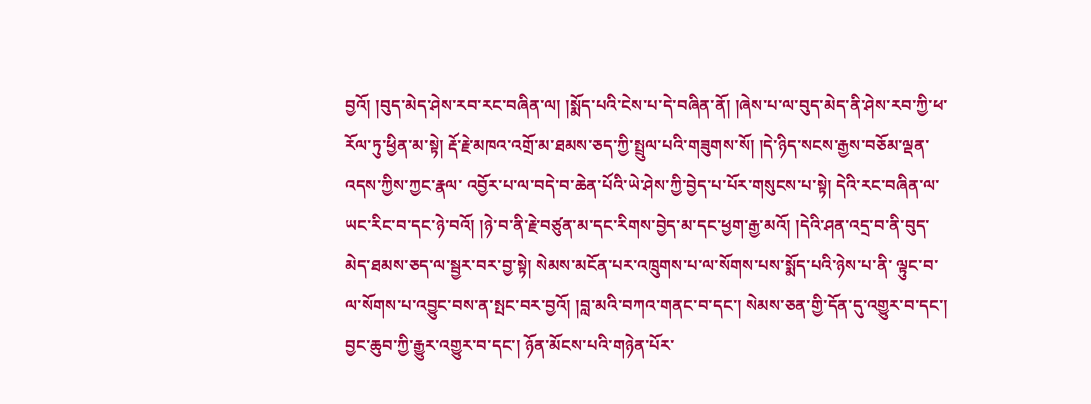བྱའོ། །བུད་མེད་ཤེས་རབ་རང་བཞིན་ལ། །སྨོད་པའི་ངེས་པ་དེ་བཞིན་ནོ། །ཞེས་པ་ལ་བུད་མེད་ནི་ཤེས་རབ་ཀྱི་ཕ་རོལ་ཏུ་ཕྱིན་མ་སྟེ། རྡོ་རྗེ་མཁའ་འགྲོ་མ་ཐམས་ཅད་ཀྱི་སྤྲུལ་པའི་གཟུགས་སོ། །དེ་ཉིད་སངས་རྒྱས་བཅོམ་ལྡན་འདས་ཀྱིས་ཀྱང་རྣལ་ འབྱོར་པ་ལ་བདེ་བ་ཆེན་པོའི་ཡེ་ཤེས་ཀྱི་བྱེད་པ་པོར་གསུངས་པ་སྟེ། དེའི་རང་བཞིན་ལ་ཡང་རིང་བ་དང་ཉེ་བའོ། །ཉེ་བ་ནི་རྗེ་བཙུན་མ་དང་རིགས་བྱེད་མ་དང་ཕྱག་རྒྱ་མའོ། །དེའི་ཤན་འདྲ་བ་ནི་བུད་མེད་ཐམས་ཅད་ལ་སྦྱར་བར་བྱ་སྟེ། སེམས་མངོན་པར་འཁྲུགས་པ་ལ་སོགས་པས་སྨོད་པའི་ཉེས་པ་ནི་ ལྟུང་བ་ལ་སོགས་པ་འབྱུང་བས་ན་སྤང་བར་བྱའོ། །བླ་མའི་བཀའ་གནང་བ་དང་། སེམས་ཅན་གྱི་དོན་དུ་འགྱུར་བ་དང་། བྱང་ཆུབ་ཀྱི་རྒྱུར་འགྱུར་བ་དང་། ཉོན་མོངས་པའི་གཉེན་པོར་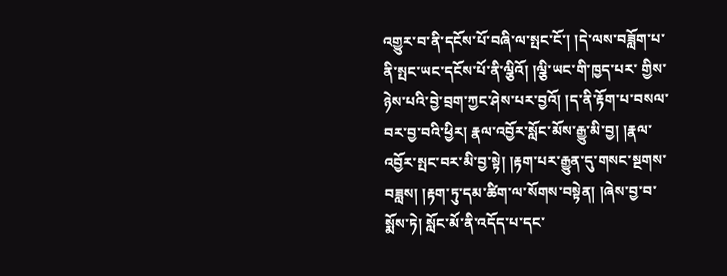འགྱུར་བ་ནི་དངོས་པོ་བཞི་ལ་སྤང་ངོ་། །དེ་ལས་བཟློག་པ་ནི་སྤང་ཡང་དངོས་པོ་ནི་ལྕིའོ། །ལྕི་ཡང་གི་ཁྱད་པར་ གྱིས་ཉེས་པའི་བྱེ་བྲག་ཀྱང་ཤེས་པར་བྱའོ། །ད་ནི་རྟོག་པ་བསལ་བར་བྱ་བའི་ཕྱིར། རྣལ་འབྱོར་སློང་མོས་རྒྱུ་མི་བྱ། །རྣལ་འབྱོར་སྤང་བར་མི་བྱ་སྟེ། །རྟག་པར་རྒྱུན་དུ་གསང་སྔགས་བཟླས། །རྟག་ཏུ་དམ་ཚིག་ལ་སོགས་བསྟེན། །ཞེས་བྱ་བ་སྨོས་ཏེ། སློང་མོ་ནི་འདོད་པ་དང་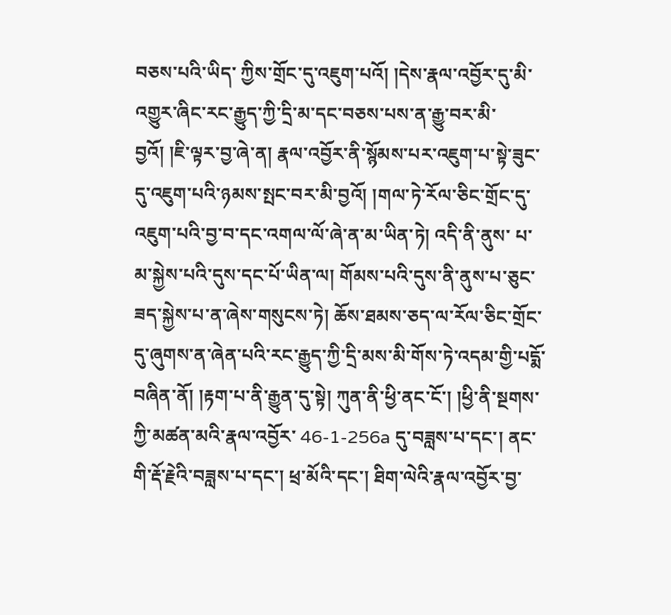བཅས་པའི་ཡིད་ ཀྱིས་གྲོང་དུ་འཇུག་པའོ། །དེས་རྣལ་འབྱོར་དུ་མི་འགྱུར་ཞིང་རང་རྒྱུད་ཀྱི་དྲི་མ་དང་བཅས་པས་ན་རྒྱུ་བར་མི་བྱའོ། །ཇི་ལྟར་བྱ་ཞེ་ན། རྣལ་འབྱོར་ནི་སྙོམས་པར་འཇུག་པ་སྟེ་ཟུང་དུ་འཇུག་པའི་ཉམས་སྤང་བར་མི་བྱའོ། །གལ་ཏེ་རོལ་ཅིང་གྲོང་དུ་འཇུག་པའི་བྱ་བ་དང་འགལ་ལོ་ཞེ་ན་མ་ཡིན་ཏེ། འདི་ནི་ནུས་ པ་མ་སྐྱེས་པའི་དུས་དང་པོ་ཡིན་ལ། གོམས་པའི་དུས་ནི་ནུས་པ་ཅུང་ཟད་སྐྱེས་པ་ན་ཞེས་གསུངས་ཏེ། ཆོས་ཐམས་ཅད་ལ་རོལ་ཅིང་གྲོང་དུ་ཞུགས་ན་ཞེན་པའི་རང་རྒྱུད་ཀྱི་དྲི་མས་མི་གོས་ཏེ་འདམ་གྱི་པདྨོ་བཞིན་ནོ། །རྟག་པ་ནི་རྒྱུན་དུ་སྟེ། ཀུན་ནི་ཕྱི་ནང་ངོ་། །ཕྱི་ནི་སྔགས་ཀྱི་མཚན་མའི་རྣལ་འབྱོར་ 46-1-256a དུ་བཟླས་པ་དང་། ནང་གི་རྡོ་རྗེའི་བཟླས་པ་དང་། ཕྲ་མོའི་དང་། ཐིག་ལེའི་རྣལ་འབྱོར་བྱ་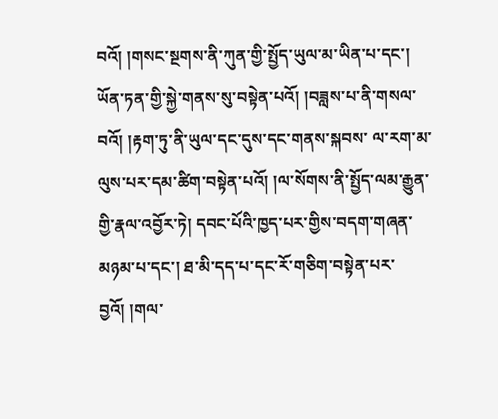བའོ། །གསང་སྔགས་ནི་ཀུན་གྱི་སྤྱོད་ཡུལ་མ་ཡིན་པ་དང་། ཡོན་ཏན་གྱི་སྐྱེ་གནས་སུ་བསྟེན་པའོ། །བཟླས་པ་ནི་གསལ་བའོ། །རྟག་ཏུ་ནི་ཡུལ་དང་དུས་དང་གནས་སྐབས་ ལ་རག་མ་ལུས་པར་དམ་ཚིག་བསྟེན་པའོ། །ལ་སོགས་ནི་སྤྱོད་ལམ་རྒྱུན་གྱི་རྣལ་འབྱོར་ཏེ། དབང་པོའི་ཁྱད་པར་གྱིས་བདག་གཞན་མཉམ་པ་དང་། ཐ་མི་དད་པ་དང་རོ་གཅིག་བསྟེན་པར་བྱའོ། །གལ་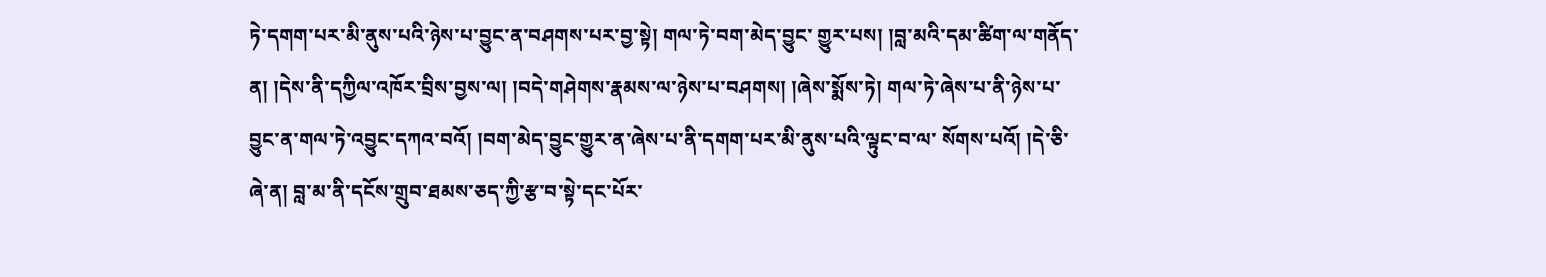ཏེ་དགག་པར་མི་ནུས་པའི་ཉེས་པ་བྱུང་ན་བཤགས་པར་བྱ་སྟེ། གལ་ཏེ་བག་མེད་བྱུང་ གྱུར་པས། །བླ་མའི་དམ་ཚིག་ལ་གནོད་ན། །དེས་ནི་དཀྱིལ་འཁོར་བྲིས་བྱས་ལ། །བདེ་གཤེགས་རྣམས་ལ་ཉེས་པ་བཤགས། །ཞེས་སྨོས་ཏེ། གལ་ཏེ་ཞེས་པ་ནི་ཉེས་པ་བྱུང་ན་གལ་ཏེ་འབྱུང་དཀའ་བའོ། །བག་མེད་བྱུང་གྱུར་ན་ཞེས་པ་ནི་དགག་པར་མི་ནུས་པའི་ལྟུང་བ་ལ་ སོགས་པའོ། །དེ་ཅི་ཞེ་ན། བླ་མ་ནི་དངོས་གྲུབ་ཐམས་ཅད་ཀྱི་རྩ་བ་སྟེ་དང་པོར་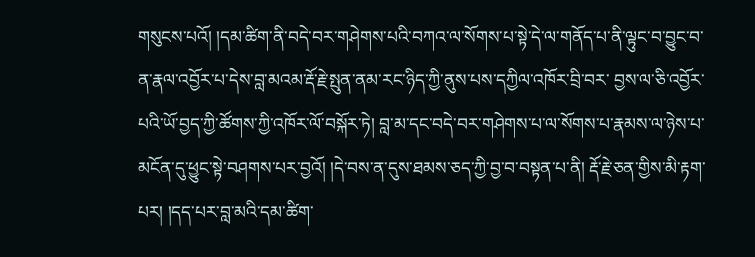གསུངས་པའོ། །དམ་ཚིག་ནི་བདེ་བར་གཤེགས་པའི་བཀའ་ལ་སོགས་པ་སྟེ་དེ་ལ་གནོད་པ་ནི་ལྟུང་བ་བྱུང་བ་ན་རྣལ་འབྱོར་པ་དེས་བླ་མའམ་རྡོ་རྗེ་སྤུན་ནམ་རང་ཉིད་ཀྱི་ནུས་པས་དཀྱིལ་འཁོར་བྲི་བར་ བྱས་ལ་ཅི་འབྱོར་པའི་ཡོ་བྱད་ཀྱི་ཚོགས་ཀྱི་འཁོར་ལོ་བསྐོར་ཏེ། བླ་མ་དང་བདེ་བར་གཤེགས་པ་ལ་སོགས་པ་རྣམས་ལ་ཉེས་པ་མངོན་དུ་ཕྱུང་སྟེ་བཤགས་པར་བྱའོ། །དེ་བས་ན་དུས་ཐམས་ཅད་ཀྱི་བྱ་བ་བསྟན་པ་ནི། རྡོ་རྗེ་ཅན་གྱིས་མི་རྟག་པར། །དད་པར་བླ་མའི་དམ་ཚིག་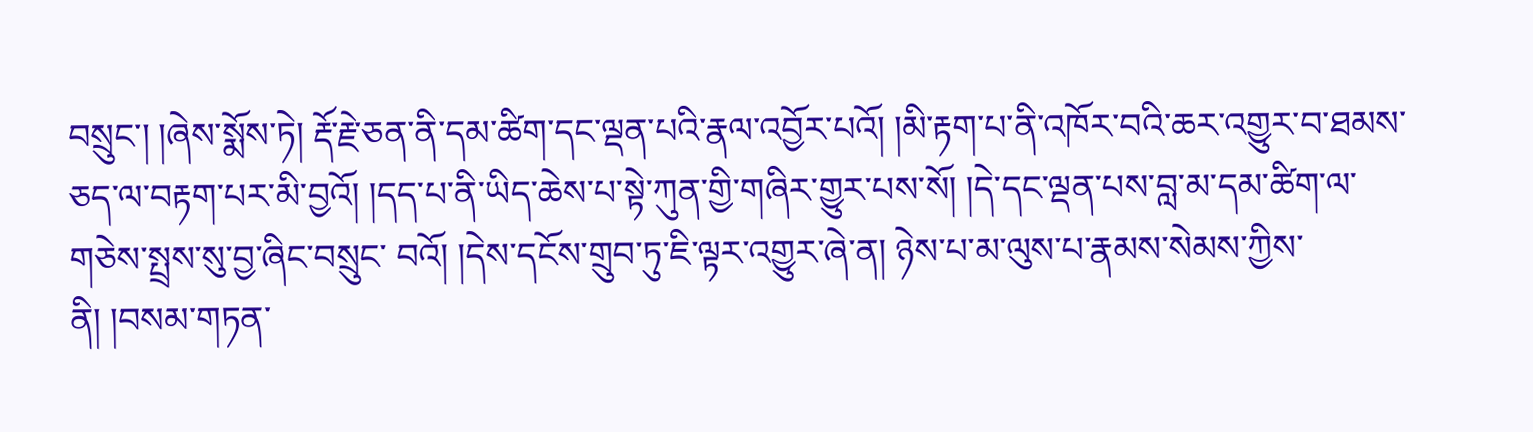བསྲུང་། །ཞེས་སྨོས་ཏེ། རྡོ་རྗེ་ཅན་ནི་དམ་ཚིག་དང་ལྡན་པའི་རྣལ་འབྱོར་པའོ། །མི་རྟག་པ་ནི་འཁོར་བའི་ཆར་འགྱུར་བ་ཐམས་ཅད་ལ་བརྟག་པར་མི་བྱའོ། །དད་པ་ནི་ཡིད་ཆེས་པ་སྟེ་ཀུན་གྱི་གཞིར་གྱུར་པས་སོ། །དེ་དང་ལྡན་པས་བླ་མ་དམ་ཚིག་ལ་གཅེས་སྤྲས་སུ་བྱ་ཞིང་བསྲུང་ བའོ། །དེས་དངོས་གྲུབ་ཏུ་ཇི་ལྟར་འགྱུར་ཞེ་ན། ཉེས་པ་མ་ལུས་པ་རྣམས་སེམས་ཀྱིས་ནི། །བསམ་གཏན་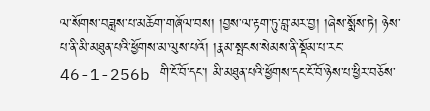ལ་སོགས་བཟླས་པ་མཆོག་གཞོལ་བས། །བྱས་ལ་རྟག་ཏུ་བླ་མར་བྱ། །ཞེས་སྨོས་ཏེ། ཉེས་པ་ནི་མི་མཐུན་པའི་ཕྱོགས་མ་ལུས་པའོ། །རྣམ་སྤངས་སེམས་ནི་སྡོམ་པ་རང་ 46-1-256b གི་ངོ་བོ་དང་། མི་མཐུན་པའི་ཕྱོགས་དང་ངོ་བོ་ཉེས་པ་ཕྱིར་བཅོས་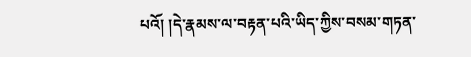པའོ། །དེ་རྣམས་ལ་བརྟན་པའི་ཡིད་ཀྱིས་བསམ་གཏན་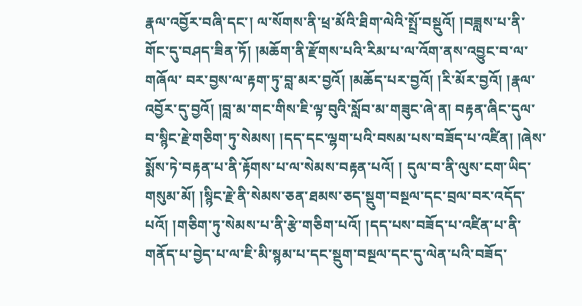རྣལ་འབྱོར་བཞི་དང་། ལ་སོགས་ནི་ཕྲ་མོའི་ཐིག་ལེའི་སྤྲོ་བསྡུའོ། །བཟླས་པ་ནི་གོང་དུ་བཤད་ཟིན་ཏོ། །མཆོག་ནི་རྫོགས་པའི་རིམ་པ་ལ་འོག་ནས་འབྱུང་བ་ལ་གཞོལ་ བར་བྱས་ལ་རྟག་ཏུ་བླ་མར་བྱའོ། །མཆོད་པར་བྱའོ། །རི་མོར་བྱའོ། །རྣལ་འབྱོར་དུ་བྱའོ། །བླ་མ་གང་གིས་ཇི་ལྟ་བུའི་སློབ་མ་གཟུང་ཞེ་ན། བརྟན་ཞིང་དུལ་བ་སྙིང་རྗེ་གཅིག་ཏུ་སེམས། །དད་དང་ལྷག་པའི་བསམ་པས་བཟོད་པ་འཛིན། །ཞེས་སྨོས་ཏེ་བརྟན་པ་ནི་རྟོགས་པ་ལ་སེམས་བརྟན་པའོ། ། དུལ་བ་ནི་ལུས་ངག་ཡིད་གསུམ་མོ། །སྙིང་རྗེ་ནི་སེམས་ཅན་ཐམས་ཅད་སྡུག་བསྔལ་དང་བྲལ་བར་འདོད་པའོ། །གཅིག་ཏུ་སེམས་པ་ནི་རྩེ་གཅིག་པའོ། །དད་པས་བཟོད་པ་འཛིན་པ་ནི་གནོད་པ་བྱེད་པ་ལ་ཇི་མི་སྙམ་པ་དང་སྡུག་བསྔལ་དང་དུ་ལེན་པའི་བཟོད་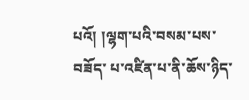པའོ། །ལྷག་པའི་བསམ་པས་བཟོད་ པ་འཛིན་པ་ནི་ཆོས་ཉིད་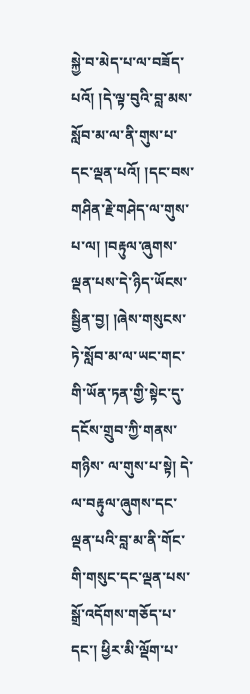སྐྱེ་བ་མེད་པ་ལ་བཟོད་པའོ། །དེ་ལྟ་བུའི་བླ་མས་སློབ་མ་ལ་ནི་གུས་པ་དང་ལྡན་པའོ། །དང་བས་གཤིན་རྗེ་གཤེད་ལ་གུས་པ་ལ། །བརྟུལ་ཞུགས་ལྡན་པས་དེ་ཉིད་ཡོངས་སྦྱིན་བྱ། །ཞེས་གསུངས་ཏེ་སློབ་མ་ལ་ཡང་གང་གི་ཡོན་ཏན་གྱི་སྟེང་དུ་དངོས་གྲུབ་ཀྱི་གནས་གཉིས་ ལ་གུས་པ་སྟེ། དེ་ལ་བརྟུལ་ཞུགས་དང་ལྡན་པའི་བླ་མ་ནི་གོང་གི་གསུང་དང་ལྡན་པས་སྒྲོ་འདོགས་གཅོད་པ་དང་། ཕྱིར་མི་ལྡོག་པ་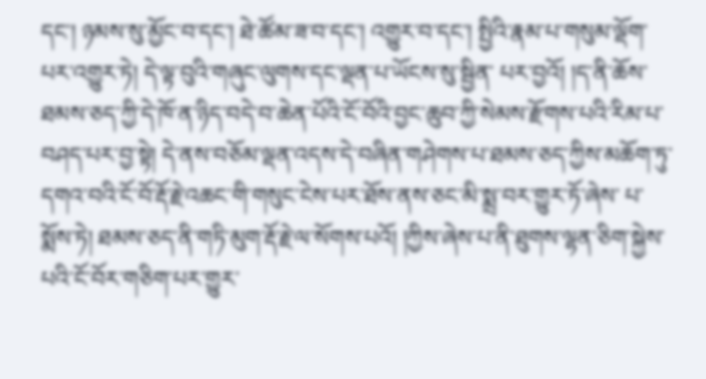དང་། ཉམས་སུ་མྱོང་བ་དང་། ཐེ་ཚོམ་ཟ་བ་དང་། འགྱུར་བ་དང་། སྤྱིའི་རྣམ་པ་གསུམ་ལྡོག་པར་འགྱུར་ཏེ། དེ་ལྟ་བུའི་གཞུང་ལུགས་དང་ལྡན་པ་ཡོངས་སུ་སྦྱིན་ པར་བྱའོ། །ད་ནི་ཆོས་ཐམས་ཅད་ཀྱི་དེ་ཁོ་ན་ཉིད་བདེ་བ་ཆེན་པོའི་ངོ་བོའི་བྱང་ཆུབ་ཀྱི་སེམས་རྫོགས་པའི་རིམ་པ་བཤད་པར་བྱ་སྟེ། དེ་ནས་བཅོམ་ལྡན་འདས་དེ་བཞིན་གཤེགས་པ་ཐམས་ཅད་ཀྱིས་མཆོག་ཏུ་དགའ་བའི་ངོ་བོ་རྡོ་རྗེ་འཆང་གི་གསུང་ངེས་པར་ཐོས་ནས་ཅང་མི་སྨྲ་བར་གྱུར་ཏོ་ཞེས་ པ་སྨོས་ཏེ། ཐམས་ཅད་ནི་གཏི་མུག་རྡོ་རྗེ་ལ་སོགས་པའོ། །ཀྱིས་ཞེས་པ་ནི་ཐུགས་ལྷན་ཅིག་སྐྱེས་པའི་ངོ་བོར་གཅིག་པར་གྱུར་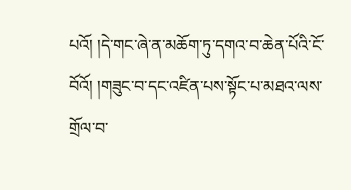པའོ། །དེ་གང་ཞེ་ན་མཆོག་ཏུ་དགའ་བ་ཆེན་པོའི་ངོ་བོའོ། །གཟུང་བ་དང་འཛིན་པས་སྟོང་པ་མཐའ་ལས་གྲོལ་བ་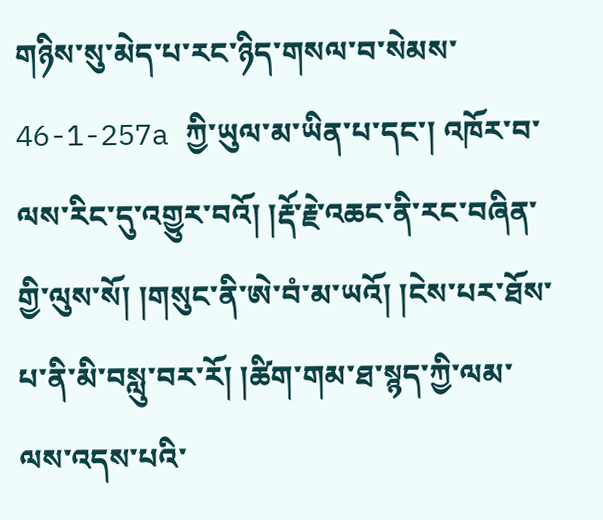གཉིས་སུ་མེད་པ་རང་ཉིད་གསལ་བ་སེམས་ 46-1-257a ཀྱི་ཡུལ་མ་ཡིན་པ་དང་། འཁོར་བ་ལས་རིང་དུ་འགྱུར་བའོ། །རྡོ་རྗེ་འཆང་ནི་རང་བཞིན་གྱི་ལུས་སོ། །གསུང་ནི་ཨེ་བཾ་མ་ཡའོ། །ངེས་པར་ཐོས་པ་ནི་མི་བསླུ་བར་རོ། །ཚིག་གམ་ཐ་སྙད་ཀྱི་ལམ་ལས་འདས་པའི་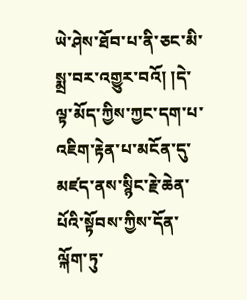ཡེ་ཤེས་ཐོབ་པ་ནི་ཅང་མི་སྨྲ་བར་འགྱུར་བའོ། །དེ་ ལྟ་མོད་ཀྱིས་ཀྱང་དག་པ་འཇིག་རྟེན་པ་མངོན་དུ་མཛད་ནས་སྙིང་རྗེ་ཆེན་པོའི་སྟོབས་ཀྱིས་དོན་ལྐོག་ཏུ་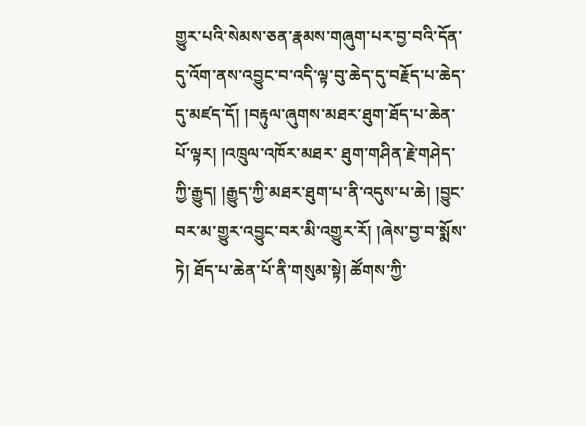གྱུར་པའི་སེམས་ཅན་རྣམས་གཞུག་པར་བྱ་བའི་དོན་དུ་འོག་ནས་འབྱུང་བ་འདི་ལྟ་བུ་ཆེད་དུ་བརྗོད་པ་ཆེད་དུ་མཛད་དོ། །བརྟུལ་ཞུགས་མཐར་ཐུག་ཐོད་པ་ཆེན་པོ་ལྟར། །འཁྲུལ་འཁོར་མཐར་ ཐུག་གཤིན་རྗེ་གཤེད་ཀྱི་རྒྱུད། །རྒྱུད་ཀྱི་མཐར་ཐུག་པ་ནི་འདུས་པ་ཆེ། །བྱུང་བར་མ་གྱུར་འབྱུང་བར་མི་འགྱུར་རོ། །ཞེས་བྱ་བ་སྨོས་ཏེ། ཐོད་པ་ཆེན་པོ་ནི་གསུམ་སྟེ། ཚོགས་ཀྱི་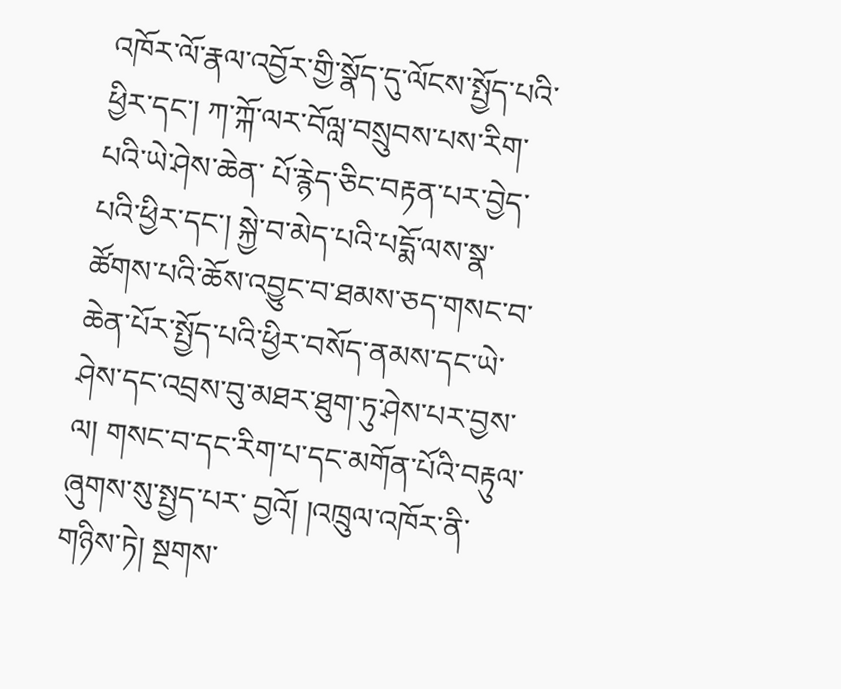འཁོར་ལོ་རྣལ་འབྱོར་གྱི་སྣོད་དུ་ལོངས་སྤྱོད་པའི་ཕྱིར་དང་། ཀ་ཀྐོ་ལར་བོལླ་བསྲུབས་པས་རིག་པའི་ཡེ་ཤེས་ཆེན་ པོ་རྙེད་ཅིང་བརྟན་པར་བྱེད་པའི་ཕྱིར་དང་། སྐྱེ་བ་མེད་པའི་པདྨོ་ལས་སྣ་ཚོགས་པའི་ཆོས་འབྱུང་བ་ཐམས་ཅད་གསང་བ་ཆེན་པོར་སྤྱོད་པའི་ཕྱིར་བསོད་ནམས་དང་ཡེ་ཤེས་དང་འབྲས་བུ་མཐར་ཐུག་ཏུ་ཤེས་པར་བྱས་ལ། གསང་བ་དང་རིག་པ་དང་མགོན་པོའི་བརྟུལ་ཞུགས་སུ་སྤྱད་པར་ བྱའོ། །འཁྲུལ་འཁོར་ནི་གཉིས་ཏེ། སྔགས་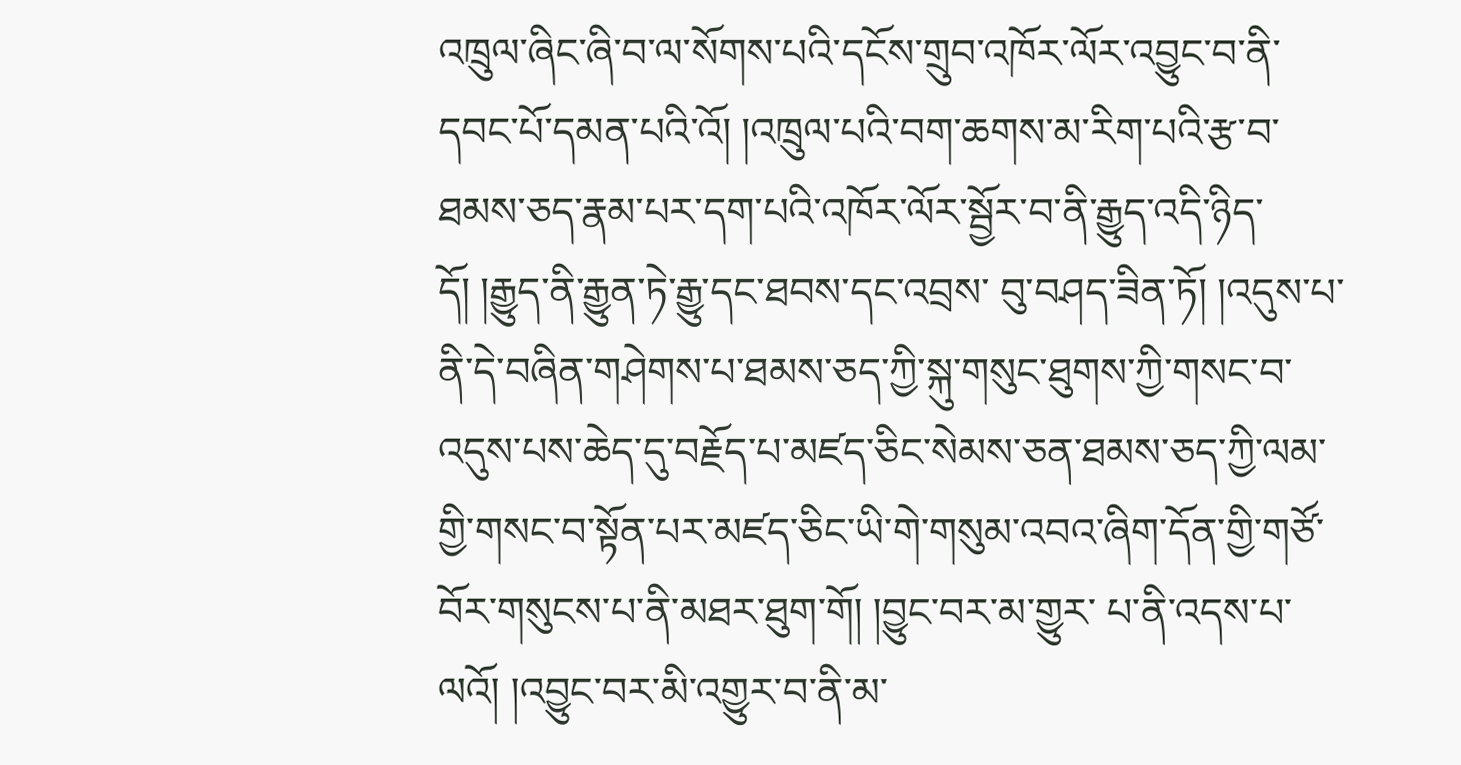འཁྲུལ་ཞིང་ཞི་བ་ལ་སོགས་པའི་དངོས་གྲུབ་འཁོར་ལོར་འབྱུང་བ་ནི་དབང་པོ་དམན་པའི་འོ། །འཁྲུལ་པའི་བག་ཆགས་མ་རིག་པའི་རྩ་བ་ཐམས་ཅད་རྣམ་པར་དག་པའི་འཁོར་ལོར་སྦྱོར་བ་ནི་རྒྱུད་འདི་ཉིད་དོ། །རྒྱུད་ནི་རྒྱུན་ཏེ་རྒྱུ་དང་ཐབས་དང་འབྲས་ བུ་བཤད་ཟིན་ཏོ། །འདུས་པ་ནི་དེ་བཞིན་གཤེགས་པ་ཐམས་ཅད་ཀྱི་སྐུ་གསུང་ཐུགས་ཀྱི་གསང་བ་འདུས་པས་ཆེད་དུ་བརྗོད་པ་མཛད་ཅིང་སེམས་ཅན་ཐམས་ཅད་ཀྱི་ལམ་གྱི་གསང་བ་སྟོན་པར་མཛད་ཅིང་ཡི་གེ་གསུམ་འབའ་ཞིག་དོན་གྱི་གཙོ་བོར་གསུངས་པ་ནི་མཐར་ཐུག་གོ། །བྱུང་བར་མ་གྱུར་ པ་ནི་འདས་པ་ལའོ། །འབྱུང་བར་མི་འགྱུར་བ་ནི་མ་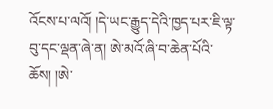འོངས་པ་ལའོ། །དེ་ཡང་རྒྱུད་དེའི་ཁྱད་པར་ཇི་ལྟ་བུ་དང་ལྡན་ཞེ་ན། ཨེ་མའོ་ཞི་བ་ཆེན་པོའི་ཆོས། །ཨེ་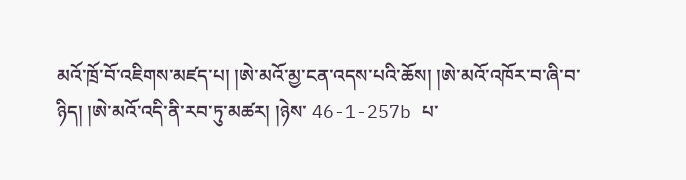མའོ་ཁྲོ་བོ་འཇིགས་མཛད་པ། །ཨེ་མའོ་མྱ་ངན་འདས་པའི་ཆོས། །ཨེ་མའོ་འཁོར་བ་ཞི་བ་ཉིད། །ཨེ་མའོ་འདི་ནི་རབ་ཏུ་མཚར། །ཉེས་ 46-1-257b པ་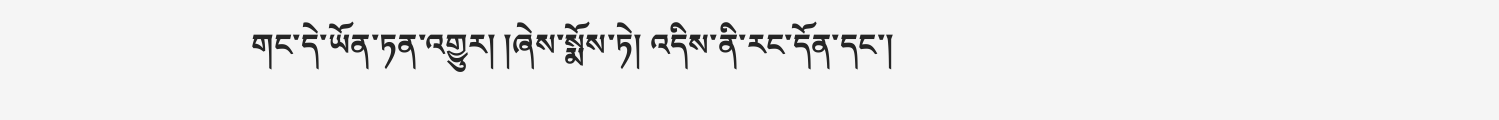གང་དེ་ཡོན་ཏན་འགྱུར། །ཞེས་སྨོས་ཏེ། འདིས་ནི་རང་དོན་དང་།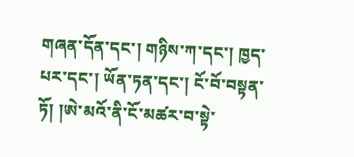གཞན་དོན་དང་། གཉིས་ཀ་དང་། ཁྱད་པར་དང་། ཡོན་ཏན་དང་། ངོ་བོ་བསྟན་ཏོ། །ཨེ་མའོ་ནི་ངོ་མཚར་བ་སྟེ་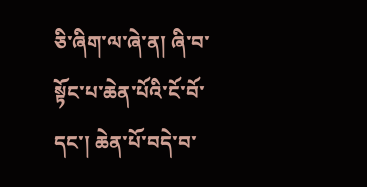ཅི་ཞིག་ལ་ཞེ་ན། ཞི་བ་སྟོང་པ་ཆེན་པོའི་ངོ་བོ་དང་། ཆེན་པོ་བདེ་བ་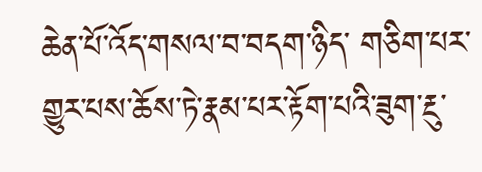ཆེན་པོ་འོད་གསལ་བ་བདག་ཉིད་ གཅིག་པར་གྱུར་པས་ཆོས་ཏེ་རྣམ་པར་རྟོག་པའི་ཟུག་རྔུ་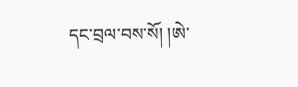དང་བྲལ་བས་སོ། །ཨེ་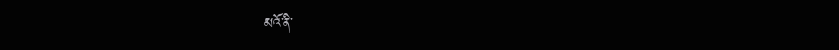མའོ་ནི་